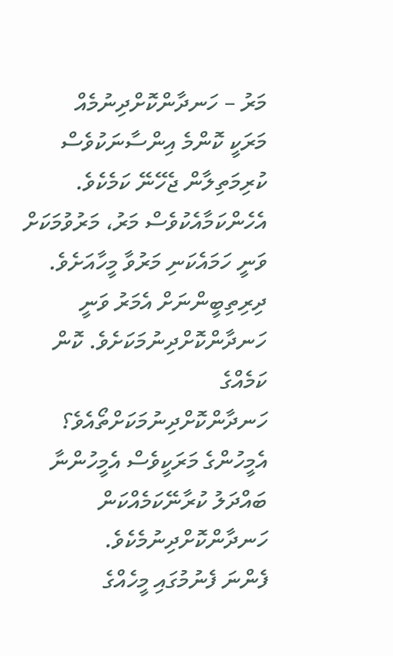މަރު – ހަނދާންކޮށްދިނުމެއް
މަރަކީ ކޮންމެ އިންސާނަކުވެސް ކުރިމަތިލާން ޖެހޭނޭ ކަމެކެވެ. އެހެންކަމާއެކުވެސް މަރު، މަރުވުމަކަށް ވަނީ ހަމައެކަނި މަރުވާ މީހާއަށެވެ. ދިރިތިބީންނަށް އެމަރު ވަނީ ހަނދާންކޮށްދިނުމަކަށެވެ. ކޮން ކަމެއްގެ ހަނދާންކޮށްދިނުމަކަށްތޯއެވެ؟ އެމީހުންގެ މަރަކީވެސް އެމީހުންނާ ބައްދަލު ކުރާނޭކަމެއްކަން ހަނދާންކޮށްދިނުމެކެވެ.
ފެންނަ ފެނުމުގައި މީހެއްގެ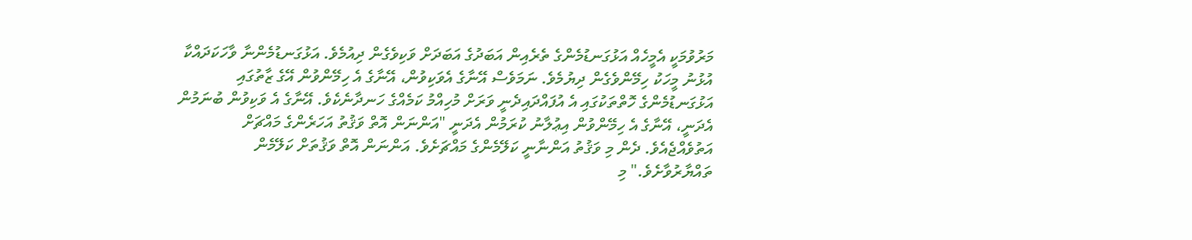މަރުވުމަކީ އެމީހެއް އަޅުގަނޑުމެންގެ ތެރެއިން އަބަދުގެ އަބަދަށް ވަކިވެގެން ދިއުމެވެ. އަޅުގަނޑުމެންނާ ވާހަކަދައްކާ އުޅުނު މީހަކު ހިމޭންވެގެން ދިޔުމެވެ. ނަމަވެސް އޭނާގެ އެވަކިވުން، އޭނާގެ އެ ހިމޭންވުން އޭގެ ޒާތުގައި އަޅުގަނޑުމެންގެ ހޮތްތަކުގައި އެ އުފައްދައިދެނީ ވަރަށް މުހިއްމު ކަމެއްގެ ހަނދާނެކެވެ. އޭނާގެ އެ ވަކިވުން ބުނަމުން އެދަނީ، އޭނާގެ އެ ހިމޭންވުން އިޢުލާނު ކުރަމުން އެދަނީ "އަންނަން އޮތް ވަޤުތު އަހަރެންގެ މައްޗަށް އަތުވެއްޖެއެވެ. ދެން މި ވަޤުތު އަންނާނީ ކަލޭމެންގެ މައްޗަށެވެ. އަންނަން އޮތް ވަޤުތަށް ކަލޭމެން ތައްޔާރުވާށެވެ." މި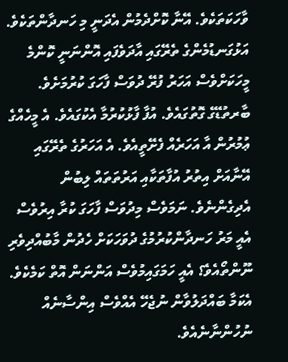ވާހަކަތަކެވެ. އޭނާ ކޮށްދެމުން އެދަނީ މި ހަނދާންތަކެވެ.
އަޅުގަނޑުމެންގެ ތެރޭގައި އާދަވެފައި އޮންނަނީ ކޮންމެ މީހަކަށްވެސް އަހަރު ފުރޭ ދުވަސް ފާހަގަ ކުރުމަށެވެ. ބާރތުޑޭގެ ގޮތުގައެވެ. އުފާ ފާޅުކުރުމާ އެކުގައެވެ. އެ މީހެއްގެ ޢުމުރުން އާ އަހަރެއް ފެށޭތީއެވެ. އެ އަހަރުގެ ތެރޭގައި އޭނާއަށް އިތުރު އުފާތަކާއި އަރުތަތައް ލިބުން އެދިގެންނެވެ. ނަމަވެސް މިދުވަސް ފާހަގަ ކުރާ އިރުވެސް އެއީ މަރު ހަނދާންކުރުމުގެ ދުވަހަކަށް ހެދުން މާބުއްދިވެރި ނޫންތޯއެވެ؟ އެއީ ހަމަގައިމުވެސް އަންނަން އޮތް ކަމެކެވެ. އެކަމާ ބައްދަލުވާން ނުޖެހޭ އެއްވެސް އިންސާނެއް ނުހުންނާނެއެވެ.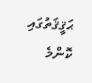ޙަޤީޤަތުގައި ކޮންމެ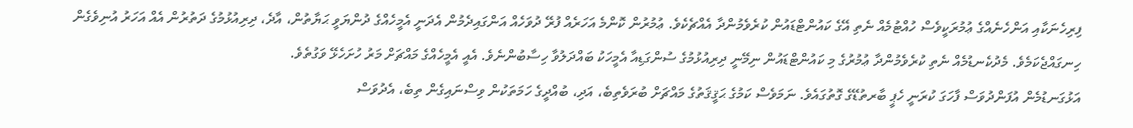ފިރިހެނަކާއި އަންހެނެއްގެ ޢުމުރަކީވެސް ހުއްޓުމެއް ނެތި އޭގެ ކައުންޓްޑައުން ކުރެވެމުންދާ އެއްޗެކެވެ. ޢުމުރުން ކޮންމެ އަހަރެއް ފުރޭ ދުވަހެއް އަންގައިދެމުން އެދަނީ އެމީހެއްގެ ދުންޔަވީ ޙަޔާތުން، އާދެ، ދިރިއުޅުމުގެ ދަތުރުން އެއް އަހަރު އުނިވެގެން ހިނގައްޖެކަމެވެ. މެދުކެނޑުމެއް ނެތި ކުރެވެމުންދާ ޢުމުރުގެ މި ކައުންޓްޑައުން ނިމޭނީ ދިރިއުޅުމުގެ ސުންގަޑިއާ އެމީހަކު ބައްދަލުވާ ހިސާބުންނެވެ. އެއީ އެމީހެއްގެ މައްޗަށް މަރު ހުށަހެޅޭ ވަގުތެވެ.
އަޅުގަނޑުމެން އުފަންދުވަސް ފާހަގަ ކުރަނީ ހެޕީ ބާރތުޑޭގެ ގޮތުގައެވެ. ނަމަވެސް ކަމުގެ ޙަޤީޤަތުގެ މައްޗަށް ބުރަވެތިބެ، އަދި، ބުއްދީގެ ހަމަތަކުން ވިސްނައިގެން ތިބެ، އެދުވަސް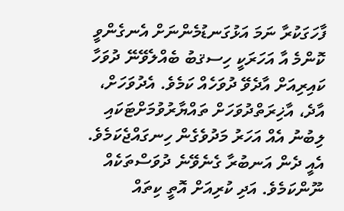ފާހަގަކުރާ ނަމަ އަޅުގަނޑުމެންނަށް އެނގެންވީ ކޮންމެ އާ އަހަރަކީ ހިސޤބު ބެއްލެވޭނޭ ދުވަހާ ކައިރިއަށް އާދެވޭ ދުވަހެއް ކަމެވެ. އެދުވަހަށް، އާދެ، އާޚިރަތްދުވަހަށް ތައްޔާރުވުމަށްޓަކައި ލިބުނު އެއް އަހަރު މަދުވެގެން ހިނގައްޖެކަމެވެ. އެއީ ދެން އަނބުރާ ގެނެވޭނެ ދުވަސްތަކެއް ނޫންކަމެވެ. އަދި ކުރިއަށް އޮތީ ކިތައް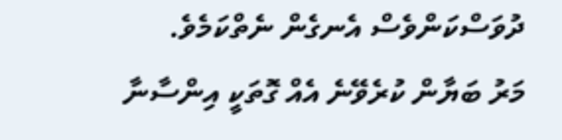ދުވަސްކަންވެސް އެނގެން ނެތްކަމެވެ.
މަރު ބަޔާން ކުރެވޭނެ އެއް ގޮތަކީ އިންސާނާ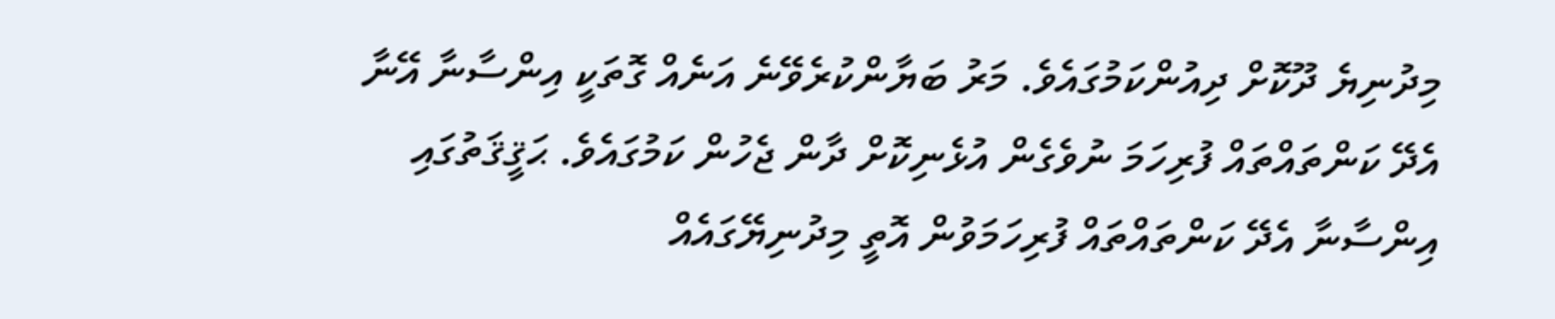މިދުނިޔެ ދޫކޮށް ދިއުންކަމުގައެވެ. މަރު ބަޔާންކުރެވޭނެ އަނެއް ގޮތަކީ އިންސާނާ އޭނާ އެދޭ ކަންތައްތައް ފުރިހަމަ ނުވެގެން އުޅެނިކޮށް ދާން ޖެހުން ކަމުގައެވެ. ޙަޤީޤަތުގައި އިންސާނާ އެދޭ ކަންތައްތައް ފުރިހަމަވުން އޮތީ މިދުނިޔޭގައެއް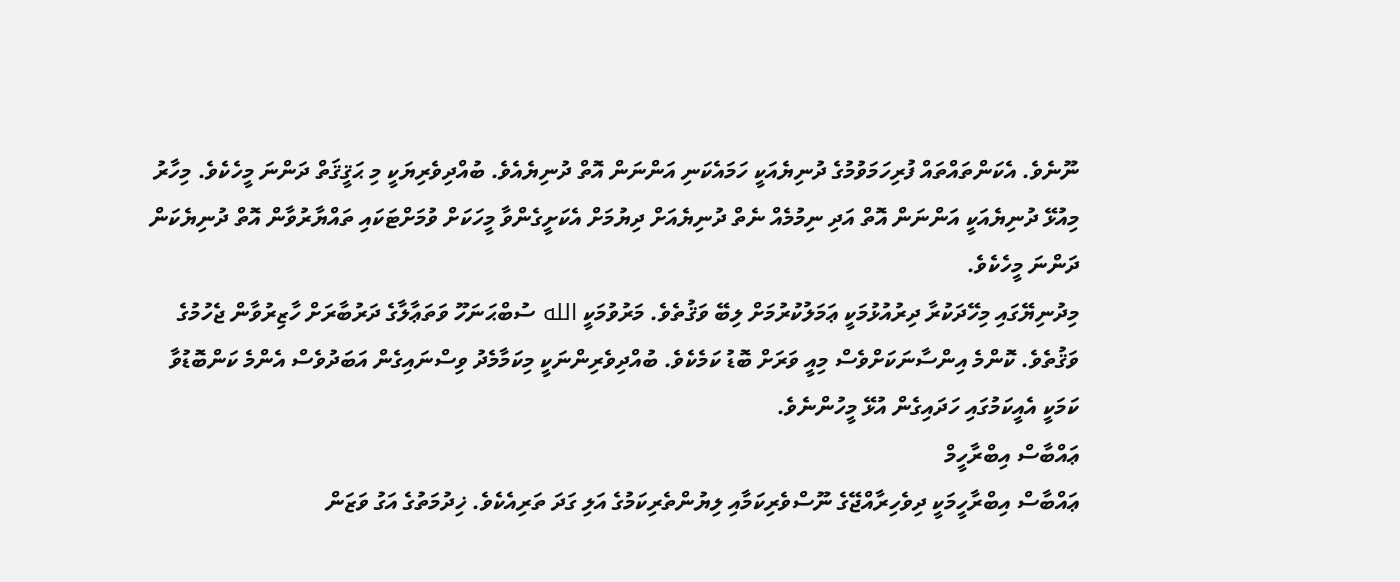ނޫނެވެ. އެކަންތައްތައް ފުރިހަމަވުމުގެ ދުނިޔެއަކީ ހަމައެކަނި އަންނަން އޮތް ދުނިޔެއެވެ. ބުއްދިވެރިޔަކީ މި ޙަޤީޤަތް ދަންނަ މީހެކެވެ. މިހާރު މިއުޅޭ ދުނިޔެއަކީ އަންނަން އޮތް އަދި ނިމުމެއް ނެތް ދުނިޔެއަށް ދިޔުމަށް އެކަށީގެންވާ މީހަކަށް ވުމަށްޓަކައި ތައްޔާރުވާން އޮތް ދުނިޔެކަން ދަންނަ މީހެކެވެ.
މިދުނިޔޭގައި މިހޭދަކުރާ ދިރުއުޅުމަކީ ޢަމަލުކުރުމަށް ލިބޭ ވަޤުތެވެ. މަރުވުމަކީ الله ސުބްޙަނަހޫ ވަތަޢާލާގެ ދަރުބާރަށް ހާޒިރުވާން ޖެހުމުގެ ވަޤުތެވެ. ކޮންމެ އިންސާނަކަށްވެސް މިއީ ވަރަށް ބޮޑު ކަމެކެވެ. ބުއްދިވެރިންނަކީ މިކަމާމެދު ވިސްނައިގެން އަބަދުވެސް އެންމެ ކަންބޮޑުވާ ކަމަކީ އެއީކަމުގައި ހަދައިގެން އުޅޭ މީހުންނެވެ.
ޢައްބާސް އިބްރާހީމް
ޢައްބާސް އިބްރާހީމަކީ ދިވެހިރާއްޖޭގެ ނޫސްވެރިކަމާއި ލިޔުންތެރިކަމުގެ އަލި ގަދަ ތަރިއެކެވެ. ޚިދުމަތުގެ އަގު ވަޒަން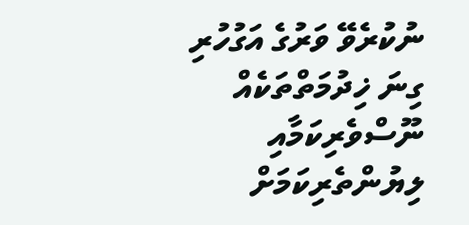ނުކުރެވޭ ވަރުގެ އަގުހުރި ގިނަ ޚިދުމަތްތަކެއް ނޫސްވެރިކަމާއި ލިޔުންތެރިކަމަށް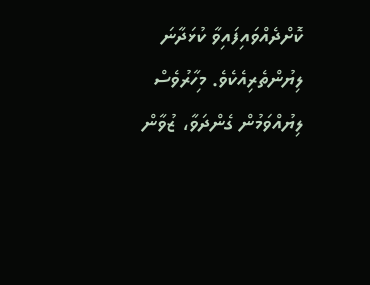ކޮށްދެއްވައިފައިވާ ކުޅަދާނަ ލިޔުންތެރިއެކެވެ. މިހާރުވެސް ލިޔުއްވަމުން ގެންދަވާ، ޒުވާން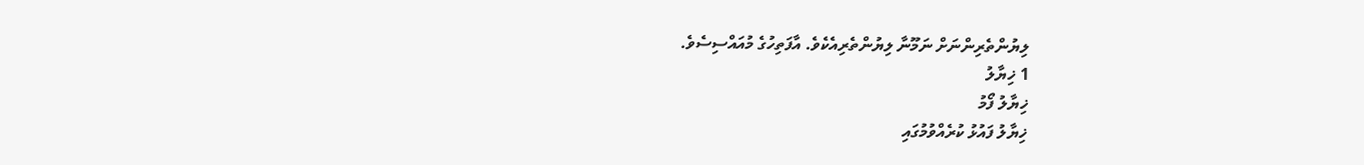ލިޔުންތެރިންނަށް ނަމޫނާ ލިޔުންތެރިއެކެވެ. އާފަތިހުގެ މުއައްސިސެވެ.
1 ޚިޔާލު
ޚިޔާލު ފޯމު
ޚިޔާލު ފައުޅު ކުރެއްވުމުގައި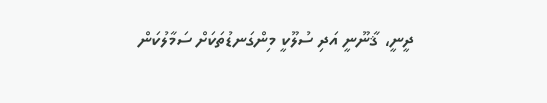ދީނީ، ޤާނޫނީ އަދި ސުލޫކީ މިންގަނޑުތަކަށް ސަމާލުކަން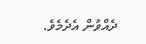ދެއްވުން އެދެމެވެ.